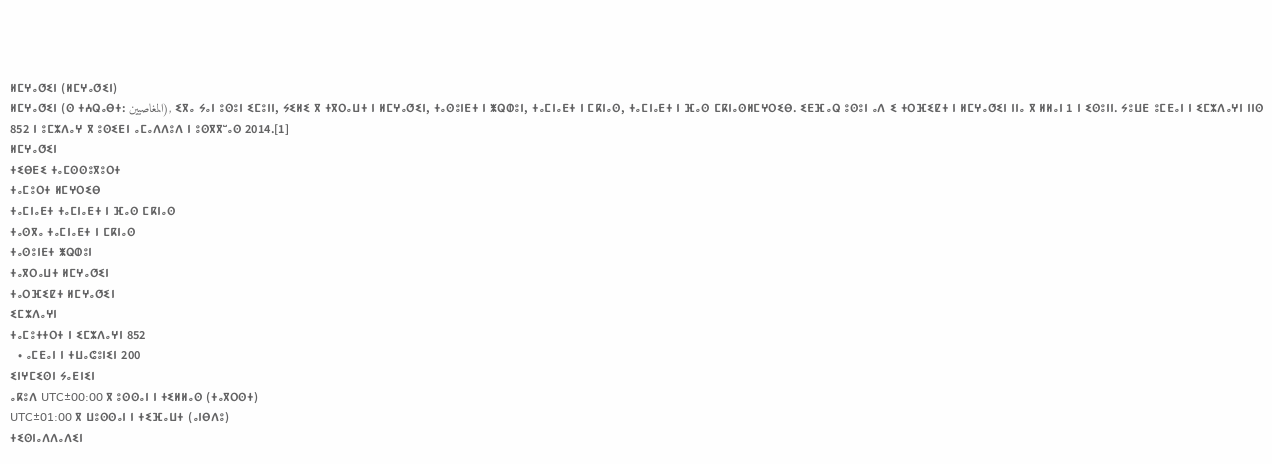ⵍⵎⵖⴰⵚⵉⵏ (ⵍⵎⵖⴰⵚⵉⵏ)
ⵍⵎⵖⴰⵚⵉⵏ (ⵙ ⵜⵄⵕⴰⴱⵜ: المغاصيين), ⵉⴳⴰ ⵢⴰⵏ ⵓⵙⵓⵏ ⵉⵎⵓⵏⵏ, ⵢⵉⵍⵉ ⴳ ⵜⴳⵔⴰⵡⵜ ⵏ ⵍⵎⵖⴰⵚⵉⵏ, ⵜⴰⵙⵓⵏⴹⵜ ⵏ ⵥⵕⵀⵓⵏ, ⵜⴰⵎⵏⴰⴹⵜ ⵏ ⵎⴽⵏⴰⵙ, ⵜⴰⵎⵏⴰⴹⵜ ⵏ ⴼⴰⵙ ⵎⴽⵏⴰⵙⵍⵎⵖⵔⵉⴱ. ⵉⴹⴼⴰⵕ ⵓⵙⵓⵏ ⴰⴷ ⵉ ⵜⵔⴼⵉⵇⵜ ⵏ ⵍⵎⵖⴰⵚⵉⵏ ⵏⵏⴰ ⴳ ⵍⵍⴰⵏ 1 ⵏ ⵉⵙⵓⵏⵏ. ⵢⵓⵡⴹ ⵓⵎⴹⴰⵏ ⵏ ⵉⵎⵣⴷⴰⵖⵏ ⵏⵏⵙ 852 ⵏ ⵓⵎⵣⴷⴰⵖ ⴳ ⵓⵙⵉⴹⵏ ⴰⵎⴰⴷⴷⵓⴷ ⵏ ⵓⵙⴳⴳⵯⴰⵙ 2014.[1]
ⵍⵎⵖⴰⵚⵉⵏ
ⵜⵉⴱⴹⵉ ⵜⴰⵎⵙⵙⵓⴳⵓⵔⵜ
ⵜⴰⵎⵓⵔⵜ ⵍⵎⵖⵔⵉⴱ
ⵜⴰⵎⵏⴰⴹⵜ ⵜⴰⵎⵏⴰⴹⵜ ⵏ ⴼⴰⵙ ⵎⴽⵏⴰⵙ
ⵜⴰⵙⴳⴰ ⵜⴰⵎⵏⴰⴹⵜ ⵏ ⵎⴽⵏⴰⵙ
ⵜⴰⵙⵓⵏⴹⵜ ⵥⵕⵀⵓⵏ
ⵜⴰⴳⵔⴰⵡⵜ ⵍⵎⵖⴰⵚⵉⵏ
ⵜⴰⵔⴼⵉⵇⵜ ⵍⵎⵖⴰⵚⵉⵏ
ⵉⵎⵣⴷⴰⵖⵏ
ⵜⴰⵎⵓⵜⵜⵔⵜ ⵏ ⵉⵎⵣⴷⴰⵖⵏ 852
  • ⴰⵎⴹⴰⵏ ⵏ ⵜⵡⴰⵛⵓⵏⵉⵏ 200
ⵉⵏⵖⵎⵉⵙⵏ ⵢⴰⴹⵏⵉⵏ
ⴰⴽⵓⴷ UTC±00:00 ⴳ ⵓⵙⵙⴰⵏ ⵏ ⵜⵉⵍⵍⴰⵙ (ⵜⴰⴳⵔⵙⵜ)
UTC±01:00 ⴳ ⵡⵓⵙⵙⴰⵏ ⵏ ⵜⵉⴼⴰⵡⵜ (ⴰⵏⴱⴷⵓ)
ⵜⵉⵙⵏⴰⴷⴷⴰⴷⵉⵏ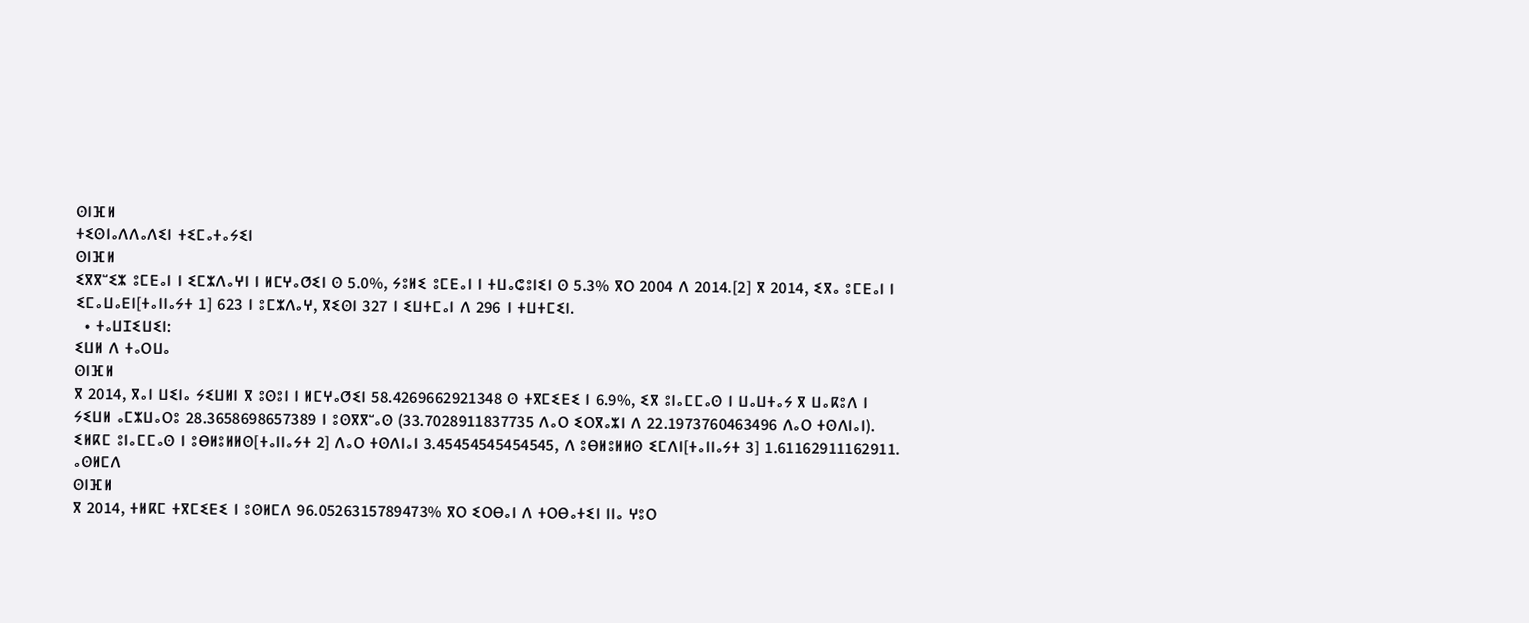ⵙⵏⴼⵍ
ⵜⵉⵙⵏⴰⴷⴷⴰⴷⵉⵏ ⵜⵉⵎⴰⵜⴰⵢⵉⵏ
ⵙⵏⴼⵍ
ⵉⴳⴳⵯⵉⵣ ⵓⵎⴹⴰⵏ ⵏ ⵉⵎⵣⴷⴰⵖⵏ ⵏ ⵍⵎⵖⴰⵚⵉⵏ ⵙ 5.0%, ⵢⵓⵍⵉ ⵓⵎⴹⴰⵏ ⵏ ⵜⵡⴰⵛⵓⵏⵉⵏ ⵙ 5.3% ⴳⵔ 2004 ⴷ 2014.[2] ⴳ 2014, ⵉⴳⴰ ⵓⵎⴹⴰⵏ ⵏ ⵉⵎⴰⵡⴰⴹⵏ[ⵜⴰⵏⵏⴰⵢⵜ 1] 623 ⵏ ⵓⵎⵣⴷⴰⵖ, ⴳⵉⵙⵏ 327 ⵏ ⵉⵡⵜⵎⴰⵏ ⴷ 296 ⵏ ⵜⵡⵜⵎⵉⵏ.
  • ⵜⴰⵡⵊⵉⵡⵉⵏ:
ⵉⵡⵍ ⴷ ⵜⴰⵔⵡⴰ
ⵙⵏⴼⵍ
ⴳ 2014, ⴳⴰⵏ ⵡⵉⵏⴰ ⵢⵉⵡⵍⵏ ⴳ ⵓⵙⵓⵏ ⵏ ⵍⵎⵖⴰⵚⵉⵏ 58.4269662921348 ⵙ ⵜⴳⵎⵉⴹⵉ ⵏ 6.9%, ⵉⴳ ⵓⵏⴰⵎⵎⴰⵙ ⵏ ⵡⴰⵡⵜⴰⵢ ⴳ ⵡⴰⴽⵓⴷ ⵏ ⵢⵉⵡⵍ ⴰⵎⵣⵡⴰⵔⵓ 28.3658698657389 ⵏ ⵓⵙⴳⴳⵯⴰⵙ (33.7028911837735 ⴷⴰⵔ ⵉⵔⴳⴰⵣⵏ ⴷ 22.1973760463496 ⴷⴰⵔ ⵜⵙⴷⵏⴰⵏ). ⵉⵍⴽⵎ ⵓⵏⴰⵎⵎⴰⵙ ⵏ ⵓⴱⵍⵓⵍⵍⵙ[ⵜⴰⵏⵏⴰⵢⵜ 2] ⴷⴰⵔ ⵜⵙⴷⵏⴰⵏ 3.45454545454545, ⴷ ⵓⴱⵍⵓⵍⵍⵙ ⵉⵎⴷⵏ[ⵜⴰⵏⵏⴰⵢⵜ 3] 1.61162911162911.
ⴰⵙⵍⵎⴷ
ⵙⵏⴼⵍ
ⴳ 2014, ⵜⵍⴽⵎ ⵜⴳⵎⵉⴹⵉ ⵏ ⵓⵙⵍⵎⴷ 96.0526315789473% ⴳⵔ ⵉⵔⴱⴰⵏ ⴷ ⵜⵔⴱⴰⵜⵉⵏ ⵏⵏⴰ ⵖⵓⵔ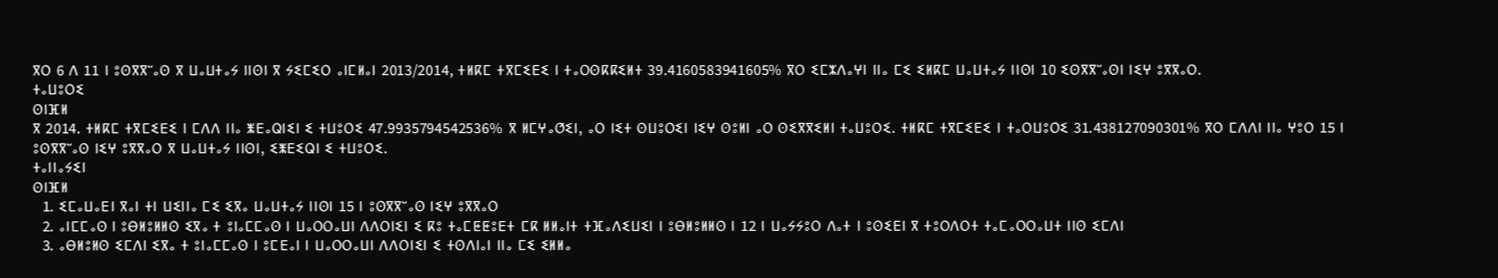ⴳⵔ 6 ⴷ 11 ⵏ ⵓⵙⴳⴳⵯⴰⵙ ⴳ ⵡⴰⵡⵜⴰⵢ ⵏⵏⵙⵏ ⴳ ⵢⵉⵎⵉⵔ ⴰⵏⵎⵍⴰⵏ 2013/2014, ⵜⵍⴽⵎ ⵜⴳⵎⵉⴹⵉ ⵏ ⵜⴰⵔⵙⴽⴽⵉⵍⵜ 39.4160583941605% ⴳⵔ ⵉⵎⵣⴷⴰⵖⵏ ⵏⵏⴰ ⵎⵉ ⵉⵍⴽⵎ ⵡⴰⵡⵜⴰⵢ ⵏⵏⵙⵏ 10 ⵉⵙⴳⴳⵯⴰⵙⵏ ⵏⵉⵖ ⵓⴳⴳⴰⵔ.
ⵜⴰⵡⵓⵔⵉ
ⵙⵏⴼⵍ
ⴳ 2014. ⵜⵍⴽⵎ ⵜⴳⵎⵉⴹⵉ ⵏ ⵎⴷⴷ ⵏⵏⴰ ⵥⴹⴰⵕⵏⵉⵏ ⵉ ⵜⵡⵓⵔⵉ 47.9935794542536% ⴳ ⵍⵎⵖⴰⵚⵉⵏ, ⴰⵔ ⵏⵉⵜ ⵙⵡⵓⵔⵉⵏ ⵏⵉⵖ ⵙⵓⵍⵏ ⴰⵔ ⵙⵉⴳⴳⵉⵍⵏ ⵜⴰⵡⵓⵔⵉ. ⵜⵍⴽⵎ ⵜⴳⵎⵉⴹⵉ ⵏ ⵜⴰⵔⵡⵓⵔⵉ 31.438127090301% ⴳⵔ ⵎⴷⴷⵏ ⵏⵏⴰ ⵖⵓⵔ 15 ⵏ ⵓⵙⴳⴳⵯⴰⵙ ⵏⵉⵖ ⵓⴳⴳⴰⵔ ⴳ ⵡⴰⵡⵜⴰⵢ ⵏⵏⵙⵏ, ⵉⵥⴹⵉⵕⵏ ⵉ ⵜⵡⵓⵔⵉ.
ⵜⴰⵏⵏⴰⵢⵉⵏ
ⵙⵏⴼⵍ
  1. ⵉⵎⴰⵡⴰⴹⵏ ⴳⴰⵏ ⵜⵏ ⵡⵉⵏⵏⴰ ⵎⵉ ⵉⴳⴰ ⵡⴰⵡⵜⴰⵢ ⵏⵏⵙⵏ 15 ⵏ ⵓⵙⴳⴳⵯⴰⵙ ⵏⵉⵖ ⵓⴳⴳⴰⵔ
  2. ⴰⵏⵎⵎⴰⵙ ⵏ ⵓⴱⵍⵓⵍⵍⵙ ⵉⴳⴰ ⵜ ⵓⵏⴰⵎⵎⴰⵙ ⵏ ⵡⴰⵔⵔⴰⵡⵏ ⴷⴷⵔⵏⵉⵏ ⵉ ⴽⵓ ⵜⴰⵎⵟⵟⵓⴹⵜ ⵎⴽ ⵍⵍⴰⵏⵜ ⵜⴼⴰⴷⵉⵡⵉⵏ ⵏ ⵓⴱⵍⵓⵍⵍⵙ ⵏ 12 ⵏ ⵡⴰⵢⵢⵓⵔ ⴷⴰⵜ ⵏ ⵓⵙⵉⴹⵏ ⴳ ⵜⵓⵔⴷⵔⵜ ⵜⴰⵎⴰⵔⵔⴰⵡⵜ ⵏⵏⵙ ⵉⵎⴷⵏ
  3. ⴰⴱⵍⵓⵍⵙ ⵉⵎⴷⵏ ⵉⴳⴰ ⵜ ⵓⵏⴰⵎⵎⴰⵙ ⵏ ⵓⵎⴹⴰⵏ ⵏ ⵡⴰⵔⵔⴰⵡⵏ ⴷⴷⵔⵏⵉⵏ ⵉ ⵜⵙⴷⵏⴰⵏ ⵏⵏⴰ ⵎⵉ ⵉⵍⵍⴰ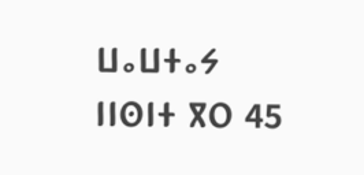ⵡⴰⵡⵜⴰⵢ ⵏⵏⵙⵏⵜ ⴳⵔ 45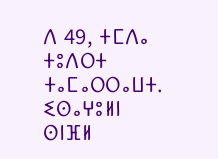ⴷ 49, ⵜⵎⴷⴰ ⵜⵓⴷⵔⵜ ⵜⴰⵎⴰⵔⵔⴰⵡⵜ.
ⵉⵙⴰⵖⵓⵍⵏ
ⵙⵏⴼⵍ